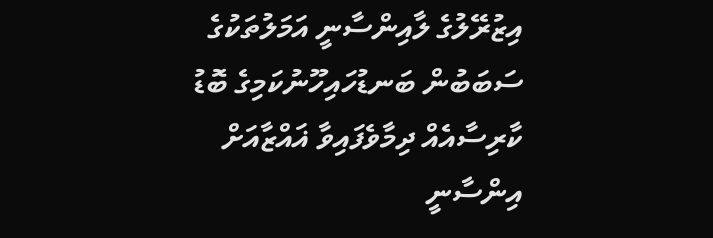އިޒުރޭލުގެ ލާއިންސާނީ އަމަލުތަކުގެ ސަބަބުން ބަނޑުހައިހޫނުކަމިގެ ބޮޑު ކާރިސާއެއް ދިމާވެފައިވާ ޣައްޒާއަށް އިންސާނީ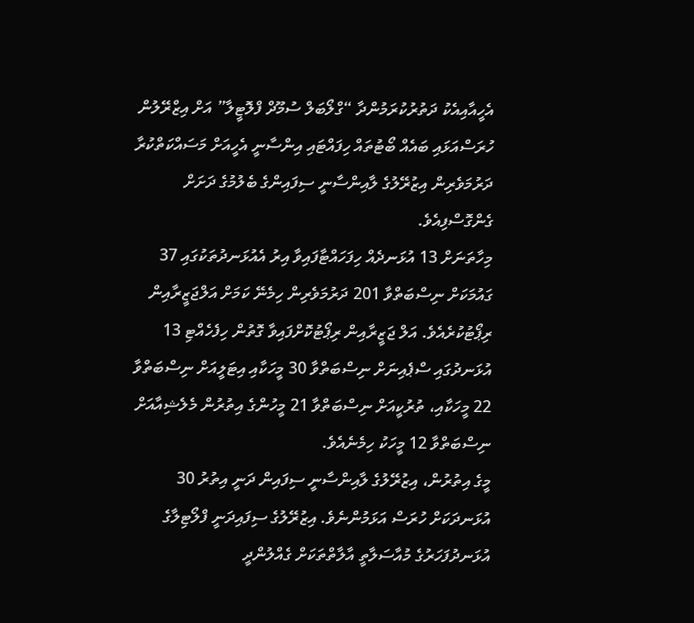އެހީއާއިއެކު ދަތުރުކުރަމުންދާ “ގްލޯބަލް ސުމޫދް ފްލޮޓީލާ” އަށް އިޒްރޭލުން ހުރަސްއަޅައި ބައެއް ބޯޓުތައް ހިފައްޓައި އިންސާނީ އެހީއަށް މަސައްކަތްކުރާ ދަރުމަވެރިން އިޒުރޭލުގެ ލާއިންސާނީ ސިފައިންގެ ބެލުމުގެ ދަށަށް ގެންގޮސްފިއެވެ.
މިހާތަނަށް 13 އުޅަނދެއް ހިފަހައްޓާފައިވާ އިރު އެއުޅަނދުތަކުގައި 37 ގައުމަކަށް ނިސްބަތްވާ 201 ދަރުމަވެރިން ހިމެނޭ ކަމަށް އަލްޖަޒީރާއިން ރިޕޯޓުކުރެއެވެ. އަލް ޖަޒީރާއިން ރިޕޯޓުކޮށްފައިވާ ގޮތުން ހިފެހެއްޓި 13 އުޅަނދުގައި ސްޕެއިނަށް ނިސްބަތްވާ 30 މީހަކާއި އިޓަލީއަށް ނިސްބަތްވާ 22 މީހަކާއި، ތުރުކީއަށް ނިސްބަތްވާ 21 މީހުންގެ އިތުރުން މެލެޝިއާއަށް ނިސްބަތްވާ 12 މީހަކު ހިމެނެއެވެ.
މީގެ އިތުރުން، އިޒުރޭލުގެ ލާއިންސާނީ ސިފައިން ދަނީ އިތުރު 30 އުޅަނދަކަށް ހުރަސް އަޅަމުންނެވެ. އިޒުރޭލުގެ ސިފައިދަނީ ފްލޯޓިލާގެ އުޅަނދުފަހަރުގެ މުއާސަލާތީ އާލާތްތަކަށް ގެއްލުންދީ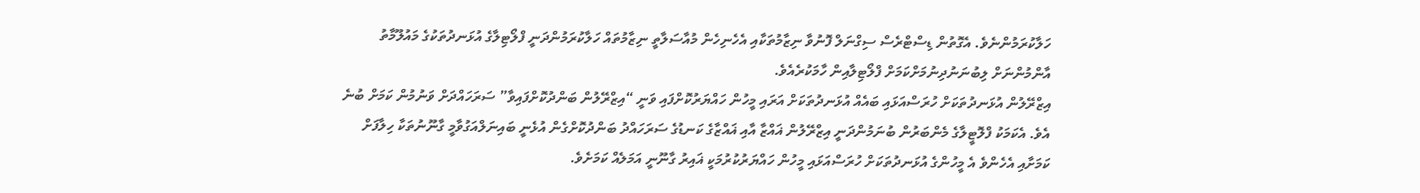ހަލާކުރަމުންނެވެ. އެގޮތުން ޑިސްޓްރެސް ސިގްނަލް ފޮނުވާ ނިޒާމުތަކާއި އެހެނިހެން މުއާސަލާތީ ނިޒާމުތައް ހަލާކުރަމުންދަނީ ފްލޯޓިލާގެ އުޅަނދުތަކުގެ މައުލޫމާތު އާންމުންނަށް ލިބުނަނުދިނުމަށްކަމަށް ފްލޯޓިލާއިން ހާމަކުރެއެވެ.
އިޒްރޭލުން އުޅަނދުތަކަށް ހުރަސްއަޅައި ބައެއް އުޅަނދުތަކަށް އަރައި މީހުން ހައްޔަރުކޮށްފައި ވަނީ “އިޒްރޭލުން ބަންދުކޮށްފައިވާ” ސަރަހައްދަށް ވަނުމުން ކަމަށް ބުނެ އެވެ. އެކަމަކު ފްލޮޓީލާގެ މެންބަރުން ބުނަމުންދަނީ އިޒްރޭލުން ޣައްޒާ އާއި ޣައްޒާގެ ކަނޑުގެ ސަރަހައްދު ބަންދުކޮށްގެން އުޅެނީ ބައިނަލްއަގުވާމީ ގާނޫނުތަކާ ހިލާފަށް ކަމަށާއި އެހެންވެ އެ މީހުންގެ އުޅަނދުތަކަށް ހުރަސްއަޅައި މީހުން ހައްޔަރުކުރުމަކީ ޣައިރު ގާނޫނީ އަމަލެއް ކަމަށެވެ.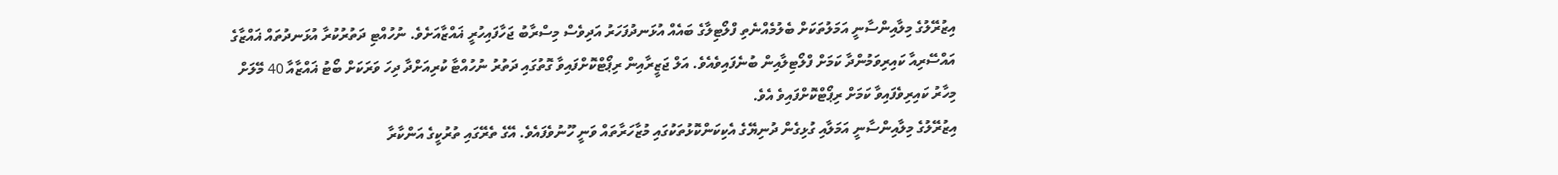އިޒުރޭލުގެ މިލާއިންސާނީ އަމަލުތަކަށް ބެލުމެއްނެތި ފްލޯޓިލާގެ ބައެއް އުޅަނދުފަހަރު އަދިވެސް މިސްރާބު ޖަހާފައިހުރީ ޣައްޒާއަށެވެ. ނުހުއްޓި ދަތުރުކުރާ އުޅަނދުތައް ޣައްޒާގެ އައްސޭރިއާ ކައިރިވަމުންދާ ކަމަށް ފްލޯޓިލާއިން ބުނެފައިވެއެވެ. އަލް ޖަޒީރާއިން ރިޕޯޓްކޮށްފައިވާ ގޮތުގައި ދަތުރު ނުހުއްޓާ ކުރިއަށްދާ ދިހަ ވަރަކަށް ބޯޓު ޣައްޒާއާ 40 މޭލަށް މިހާރު ކައިރިވެފައިވާ ކަމަށް ރިޕޯޓްކޮށްފައިވެ އެވެ.
އިޒުރޭލުގެ މިލާއިންސާނީ އަމަލާއި ގުޅިގެން ދުނިޔޭގެ އެކިކަންކޮޅުތަކުގައި މުޒާހަރާތައް ވަނީ ހޫނުވެފައެވެ. އޭގެ ތެރޭގައި ތުރުކީގެ އަންކާރާ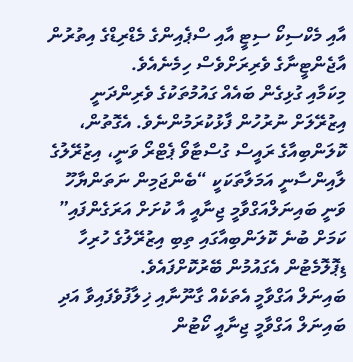އާއި މެކްސިކޯ ސިޓީ އާއި ސްޕެއިންގެ މެޑްރިޑްގެ އިތުރުން އާޖެންޓީނާގެ ވެރިރަށްވެސް ހިމެނެއެވެ.
މިކަމާއި ގުޅިގެން ބައެއް ގައުމުތަކުގެ ވެރިންދަނީ އިޒުރޭލަށް ނުރުހުން ފާޅުކުރަމުންނެވެ. އެގޮތުން، ކޮލަންބިއާގެ ރައީސް ގުސްޓާވޯ ޕެޓްރޯ ވަނީ، އިޒުރޭލުގެ ލާއިންސާނީ އަމަލާތަކަކީ “ބެންޖަމިން ނަތަންޔާހޫ ވަނީ ބައިނަލްއަގްވާމީ ޖިނާއީ އާ ކުށަށް އަރަގެންފައި” ކަމަށް ބުނެ ކޮލަންބިއާގައި ތިބި އިޒުރޭލުގެ ހުރިހާ ޑިޕޮލޮމެޓުން އެގައުމުން ބޭރުކޮށްފައެވެ.
ބައިނަލް އަގްވާމީ އެތަކެއް ގާނޫނާއި ޚިލާފުވެފައިވާ އަދި ބައިނަލް އަގްވާމީ ޖިނާއީ ކޯޓުން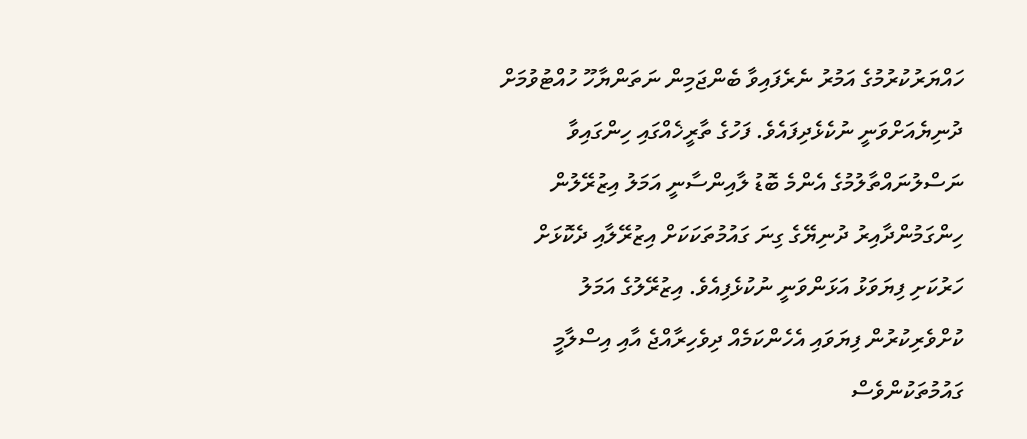ހައްޔަރުކުރުމުގެ އަމުރު ނެރެފައިވާ ބެންޖަމިން ނަތަންޔާހޫ ހުއްޓުވުމަށް ދުނިޔެއަށްވަނީ ނުކެޅެދިފައެވެ. ފަހުގެ ތާރީޚެއްގައި ހިންގައިވާ ނަސްލުނައްތާލުމުގެ އެންމެ ބޮޑު ލާއިންސާނީ އަމަލު އިޒުރޭލުން ހިންގަމުންދާއިރު ދުނިޔޭގެ ގިނަ ގައުމުތަކަކަށް އިޒުރޭލާއި ދެކޮޅަށް ހަރުކަށި ފިޔަވަޅު އަޅަންވަނީ ނުކުޅެފިއެވެ. އިޒުރޭލުގެ އަމަލު ކުށްވެރިކުރުން ފިޔަވައި އެހެންކަމެއް ދިވެހިރާއްޖެ އާއި އިސްލާމީ ގައުމުތަކުންވެސް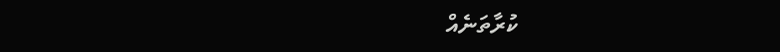ކުރާތަނެއް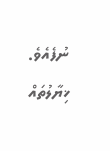ނުފެއެވެ.
ޚިޔާލުތައް